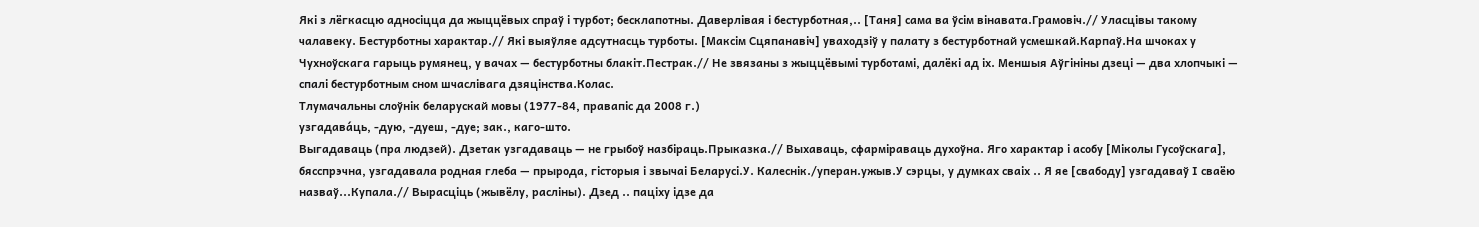Які з лёгкасцю адносіцца да жыццёвых спраў і турбот; бесклапотны. Даверлівая і бестурботная,.. [Таня] сама ва ўсім вінавата.Грамовіч.// Уласцівы такому чалавеку. Бестурботны характар.// Які выяўляе адсутнасць турботы. [Максім Сцяпанавіч] уваходзіў у палату з бестурботнай усмешкай.Карпаў.На шчоках у Чухноўскага гарыць румянец, у вачах — бестурботны блакіт.Пестрак.// Не звязаны з жыццёвымі турботамі, далёкі ад іх. Меншыя Аўгініны дзеці — два хлопчыкі — спалі бестурботным сном шчаслівага дзяцінства.Колас.
Тлумачальны слоўнік беларускай мовы (1977-84, правапіс да 2008 г.)
узгадава́ць, ‑дую, ‑дуеш, ‑дуе; зак., каго-што.
Выгадаваць (пра людзей). Дзетак узгадаваць — не грыбоў назбіраць.Прыказка.// Выхаваць, сфарміраваць духоўна. Яго характар і асобу [Міколы Гусоўскага], бясспрэчна, узгадавала родная глеба — прырода, гісторыя і звычаі Беларусі.У. Калеснік./уперан.ужыв.У сэрцы, у думках сваіх .. Я яе [свабоду] узгадаваў І сваёю назваў...Купала.// Вырасціць (жывёлу, расліны). Дзед .. паціху ідзе да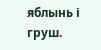яблынь і груш.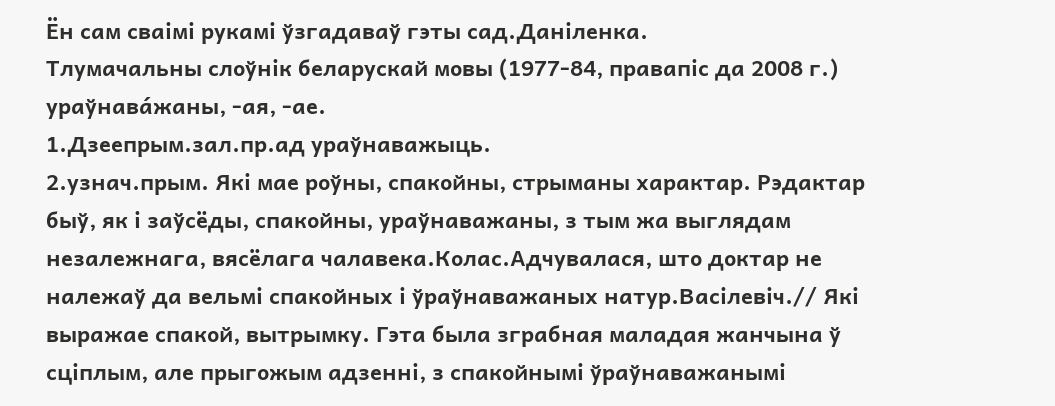Ён сам сваімі рукамі ўзгадаваў гэты сад.Даніленка.
Тлумачальны слоўнік беларускай мовы (1977-84, правапіс да 2008 г.)
ураўнава́жаны, ‑ая, ‑ае.
1.Дзеепрым.зал.пр.ад ураўнаважыць.
2.узнач.прым. Які мае роўны, спакойны, стрыманы характар. Рэдактар быў, як і заўсёды, спакойны, ураўнаважаны, з тым жа выглядам незалежнага, вясёлага чалавека.Колас.Адчувалася, што доктар не належаў да вельмі спакойных і ўраўнаважаных натур.Васілевіч.// Які выражае спакой, вытрымку. Гэта была зграбная маладая жанчына ў сціплым, але прыгожым адзенні, з спакойнымі ўраўнаважанымі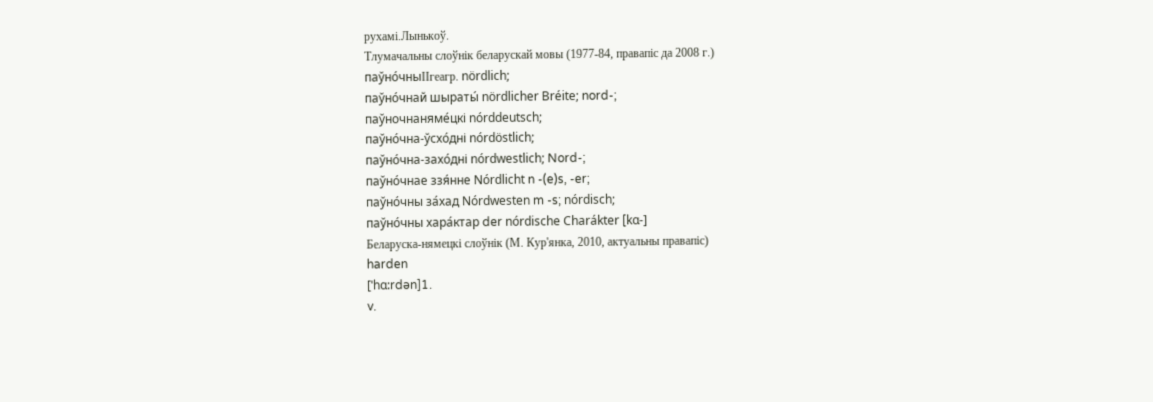рухамі.Лынькоў.
Тлумачальны слоўнік беларускай мовы (1977-84, правапіс да 2008 г.)
паўно́чныIIгеагр. nördlich;
паўно́чнай шыраты́ nördlicher Bréite; nord-;
паўночнаняме́цкі nórddeutsch;
паўно́чна-ўсхо́дні nórdöstlich;
паўно́чна-захо́дні nórdwestlich; Nord-;
паўно́чнае ззя́нне Nórdlicht n -(e)s, -er;
паўно́чны за́хад Nórdwesten m -s; nórdisch;
паўно́чны хара́ктар der nórdische Charákter [kɑ-]
Беларуска-нямецкі слоўнік (М. Кур'янка, 2010, актуальны правапіс)
harden
[ˈhɑ:rdən]1.
v.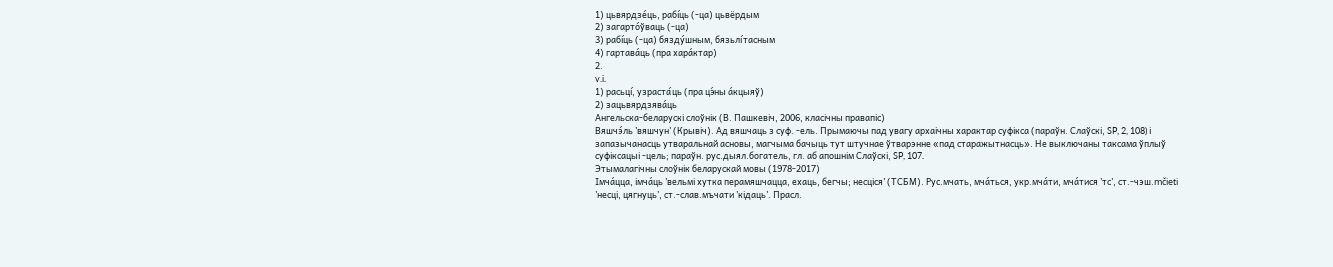1) цьвярдзе́ць, рабі́ць (-ца) цьвёрдым
2) загарто́ўваць (-ца)
3) рабі́ць (-ца) бязду́шным, бязьлі́тасным
4) гартава́ць (пра хара́ктар)
2.
v.i.
1) расьці́, узраста́ць (пра цэ́ны а́кцыяў)
2) зацьвярдзява́ць
Ангельска-беларускі слоўнік (В. Пашкевіч, 2006, класічны правапіс)
Вяшчэ́ль ’вяшчун’ (Крывіч). Ад вяшчаць з суф. ‑ель. Прымаючы пад увагу архаічны характар суфікса (параўн. Слаўскі, SP, 2, 108) і запазычанасць утваральнай асновы, магчыма бачыць тут штучнае ўтварэнне «пад старажытнасць». Не выключаны таксама ўплыў суфіксацыі ‑цель; параўн. рус.дыял.богатель, гл. аб апошнім Слаўскі, SP, 107.
Этымалагічны слоўнік беларускай мовы (1978-2017)
Імча́цца, імча́ць ’вельмі хутка перамяшчацца, ехаць, бегчы; несціся’ (ТСБМ). Рус.мчать, мча́ться, укр.мча́ти, мча́тися ’тс’, ст.-чэш.mčieti ’несці, цягнуць’, ст.-слав.мъчати ’кідаць’. Прасл.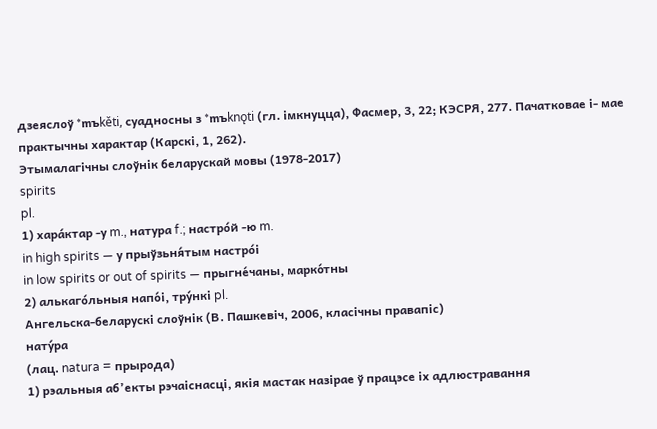дзеяслоў *mъkěti, суадносны з *mъknǫti (гл. імкнуцца), Фасмер, 3, 22; КЭСРЯ, 277. Пачатковае і‑ мае практычны характар (Карскі, 1, 262).
Этымалагічны слоўнік беларускай мовы (1978-2017)
spirits
pl.
1) хара́ктар -у m., натура f.; настро́й -ю m.
in high spirits — у прыўзьня́тым настро́і
in low spirits or out of spirits — прыгне́чаны, марко́тны
2) алькаго́льныя напо́і, тру́нкі pl.
Ангельска-беларускі слоўнік (В. Пашкевіч, 2006, класічны правапіс)
нату́ра
(лац. natura = прырода)
1) рэальныя аб’екты рэчаіснасці, якія мастак назірае ў працэсе іх адлюстравання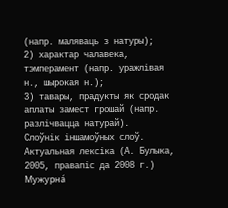(напр. маляваць з натуры);
2) характар чалавека, тэмперамент (напр. уражлівая н., шырокая н.);
3) тавары, прадукты як сродак аплаты замест грошай (напр. разлічвацца натурай).
Слоўнік іншамоўных слоў. Актуальная лексіка (А. Булыка, 2005, правапіс да 2008 г.)
Мужурна́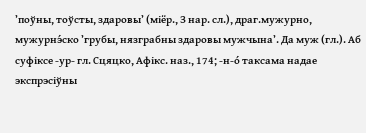’поўны, тоўсты, здаровы’ (міёр., З нар. сл.), драг.мужурно, мужурнэ́ско ’грубы, нязграбны здаровы мужчына’. Да муж (гл.). Аб суфіксе ‑ур‑ гл. Сцяцко, Афікс. наз., 174; ‑н‑о́ таксама надае экспрэсіўны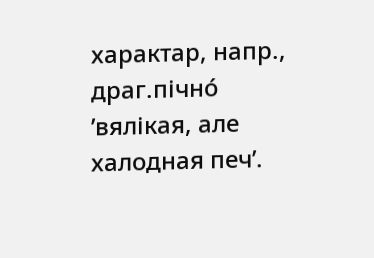характар, напр., драг.пічно́ ’вялікая, але халодная печ’.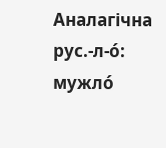Аналагічна рус.‑л‑о́: мужло́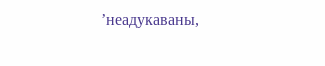’неадукаваны,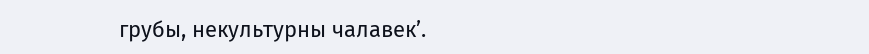грубы, некультурны чалавек’.